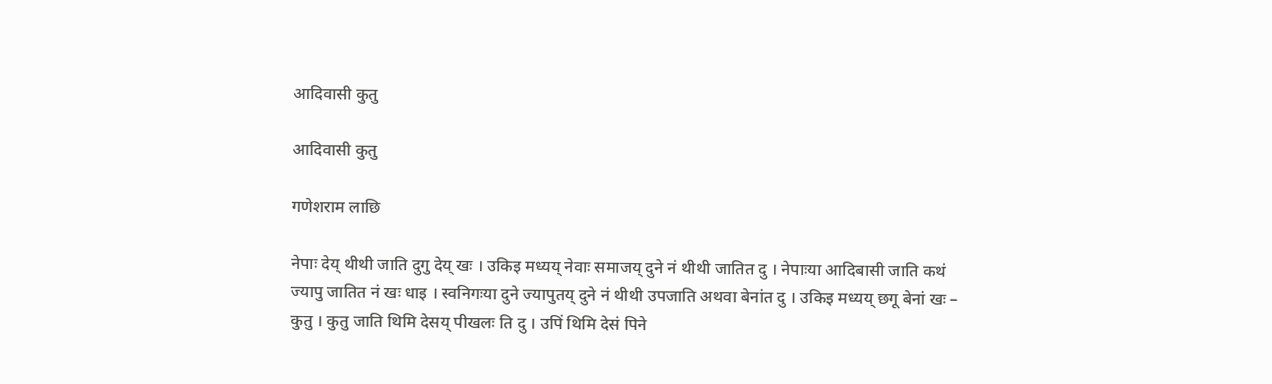आदिवासी कुतु

आदिवासी कुतु

गणेशराम लाछि

नेपाः देय् थीथी जाति दुगु देय् खः । उकिइ मध्यय् नेवाः समाजय् दुने नं थीथी जातित दु । नेपाःया आदिबासी जाति कथं ज्यापु जातित नं खः धाइ । स्वनिगःया दुने ज्यापुतय् दुने नं थीथी उपजाति अथवा बेनांत दु । उकिइ मध्यय् छगू बेनां खः – कुतु । कुतु जाति थिमि देसय् पीखलः ति दु । उपिं थिमि देसं पिने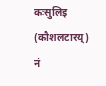कःसुलिइ (कौशलटारय्) नं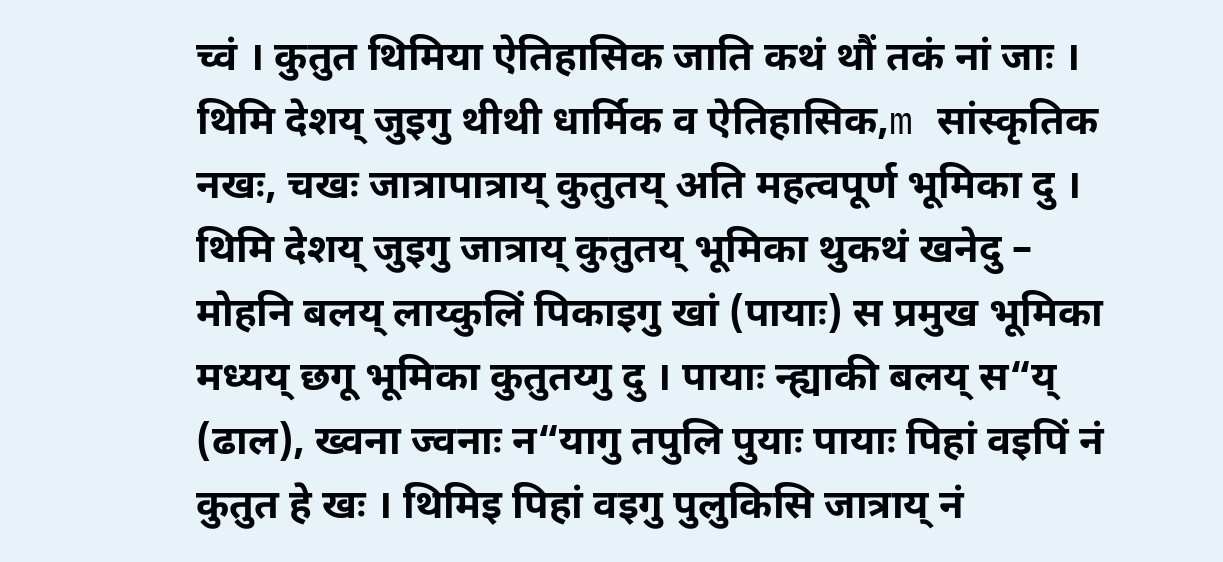च्वं । कुतुत थिमिया ऐतिहासिक जाति कथं थौं तकं नां जाः । थिमि देशय् जुइगु थीथी धार्मिक व ऐतिहासिक,m सांस्कृतिक नखः, चखः जात्रापात्राय् कुतुतय् अति महत्वपूर्ण भूमिका दु । थिमि देशय् जुइगु जात्राय् कुतुतय् भूमिका थुकथं खनेदु – मोहनि बलय् लाय्कुलिं पिकाइगु खां (पायाः) स प्रमुख भूमिका मध्यय् छगू भूमिका कुतुतय्गु दु । पायाः न्ह्याकी बलय् स“य् (ढाल), ख्वना ज्वनाः न“यागु तपुलि पुयाः पायाः पिहां वइपिं नं कुतुत हे खः । थिमिइ पिहां वइगु पुलुकिसि जात्राय् नं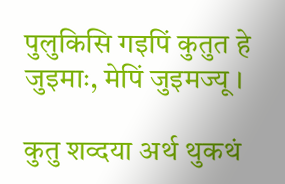पुलुकिसि गइपिं कुतुत हे जुइमाः, मेपिं जुइमज्यू ।

कुतु शव्दया अर्थ थुकथं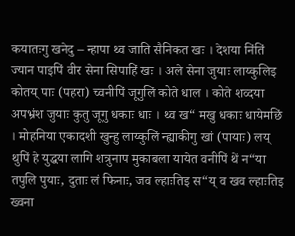कयातःगु खनेदु – न्हापा थ्व जाति सैनिकत खः । देशया निंतिं ज्यान पाइपिं वीर सेना सिपाहिं खः । अले सेना जुयाः लाय्कुलिइ कोतय् पाः (पहरा) च्वनीपिं जूगुलिं कोते धाल । कोते शव्दया अपभ्रंश जुयाः कुतु जूगु धकाः धाः । थ्व ख“ मखु धकाः धायेमछिं । मोहनिया एकादशी खुन्हु लाय्कुलिं न्ह्याकीगु खां (पायाः) लय् थुपिं हे युद्धया लागि शत्रुनाप मुकाबला यायेत वनीपिं थें न“या तपुलि पुयाः, दुताः लं फिनाः, जव ल्हाःतिइ स“य् व खव ल्हाःतिइ ख्वना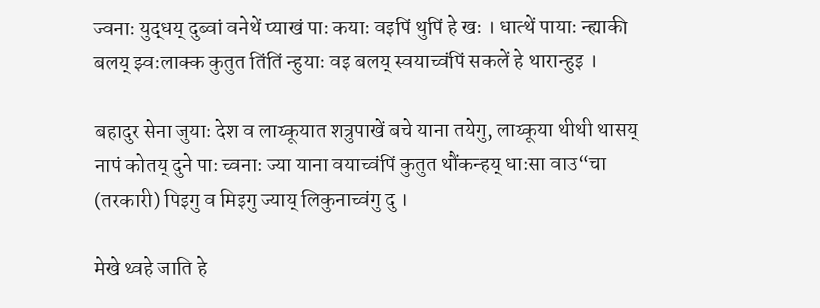ज्वनाः युद्धय् दुब्वां वनेथें प्याखं पाः कयाः वइपिं थुपिं हे खः । धात्थें पायाः न्ह्याकी बलय् झ्वःलाक्क कुतुत तिंतिं न्हुयाः वइ बलय् स्वयाच्वंपिं सकलें हे थारान्हुइ ।

बहादुर सेना जुयाः देश व लाय्कूयात शत्रुपाखें बचे याना तयेगु, लाय्कूया थीथी थासय् नापं कोतय् दुने पाः च्वनाः ज्या याना वयाच्वंपिं कुतुत थौंकन्हय् धाःसा वाउ“चा (तरकारी) पिइगु व मिइगु ज्याय् लिकुनाच्वंगु दु ।

मेखे थ्वहे जाति हे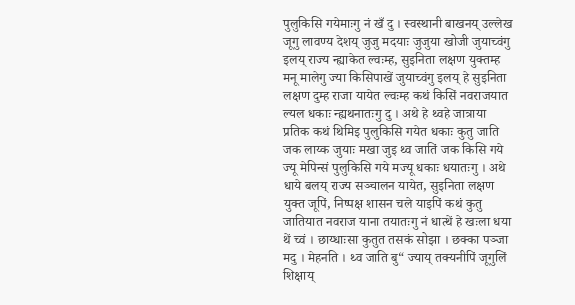पुलुकिसि गयेमाःगु नं खँ दु । स्वस्थानी बाखनय् उल्लेख जूगु लावण्य देशय् जुजु मदयाः जुजुया खोजी जुयाच्वंगु इलय् राज्य न्ह्याकेत ल्वःम्ह, सुइनिता लक्षण युक्तम्ह मनू मालेगु ज्या किसिपाखें जुयाच्वंगु इलय् हे सुइनिता लक्षण दुम्ह राजा यायेत ल्वःम्ह कथं किसिं नवराजयात ल्यल धकाः न्ह्यथनातःगु दु । अथे हे थ्वहे जात्राया प्रतिक कथं थिमिइ पुलुकिसि गयेत धकाः कुतु जाति जक लाय्क जुयाः मखा जुइ थ्व जातिं जक किसि गये ज्यू मेपिन्सं पुलुकिसि गये मज्यू धकाः धयातःगु । अथे धाये बलय् राज्य सञ्चालन यायेत, सुइनिता लक्षण युक्त जूपिं, निष्पक्ष शासन चले याइपिं कथं कुतु जातियात नवराज याना तयातःगु नं धात्थें हे खःला धया थें च्वं । छाय्धाःसा कुतुत तसकं सोझा । छक्का पञ्जा मदु । मेहनति । थ्व जाति बु“ ज्याय् तक्यनीपिं जूगुलिं शिक्षाय्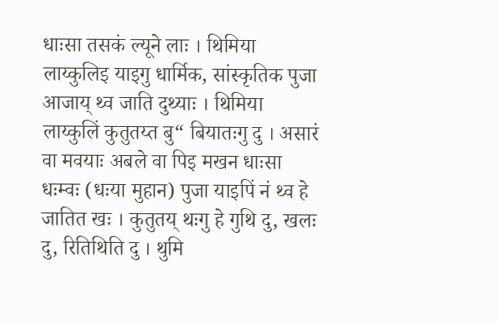धाःसा तसकं ल्यूने लाः । थिमिया लाय्कुलिइ याइगु धार्मिक, सांस्कृतिक पुजा आजाय् थ्व जाति दुथ्याः । थिमिया लाय्कुलिं कुतुतय्त बु“ बियातःगु दु । असारं वा मवयाः अबले वा पिइ मखन धाःसा धःम्वः (धःया मुहान) पुजा याइपिं नं थ्व हे जातित खः । कुतुतय् थःगु हे गुथि दु, खलः दु, रितिथिति दु । थुमि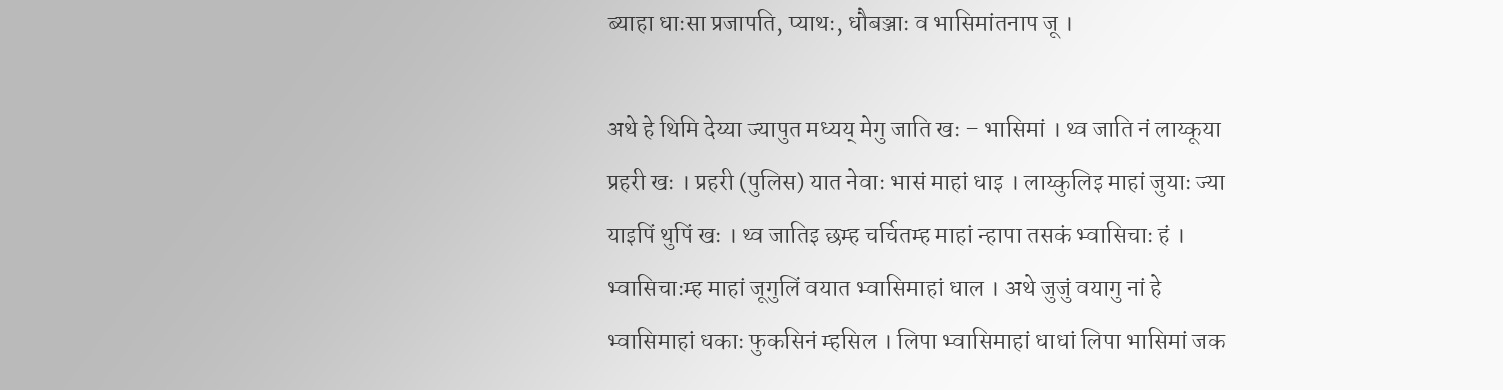ब्याहा धाःसा प्रजापति, प्याथः, धौबञ्जाः व भासिमांतनाप जू ।

अथे हे थिमि देय्या ज्यापुत मध्यय् मेगु जाति खः – भासिमां । थ्व जाति नं लाय्कूया प्रहरी खः । प्रहरी (पुलिस) यात नेवाः भासं माहां धाइ । लाय्कुलिइ माहां जुयाः ज्या याइपिं थुपिं खः । थ्व जातिइ छम्ह चर्चितम्ह माहां न्हापा तसकं भ्वासिचाः हं । भ्वासिचाःम्ह माहां जूगुलिं वयात भ्वासिमाहां धाल । अथे जुजुं वयागु नां हे भ्वासिमाहां धकाः फुकसिनं म्हसिल । लिपा भ्वासिमाहां धाधां लिपा भासिमां जक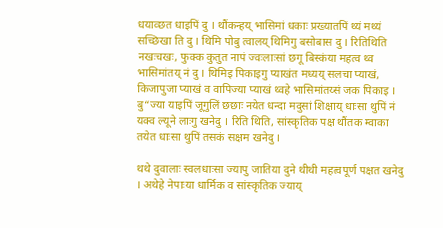धयाव्छत धाइपिं दु । थौंकन्हय् भासिमां धकाः प्रख्यातपिं थ्यं मथ्यं सच्छिखा ति दु । थिमि पोबु त्वालय् थिमिगु बसोबास दु । रितिथिति नखःचखः, फुक्क कुतुत नापं ज्वःलाःसां छगू बिस्कंया महत्व थ्व भासिमांतय् नं दु । थिमिइ पिकाइगु प्याखंत मध्यय् सलचा प्याखं, किजापुजा प्याखं व वापिज्या प्याखं थ्वहे भासिमांतय्सं जक पिकाइ । बु“ज्या याइपिं जूगुलिं छछाः नयेत धन्दा मदुसां शिक्षाय् धाःसा थुपिं नं यक्व ल्यूने लाःगु खनेदु । रिति थिति, सांस्कृतिक पक्ष थौंतक म्वाका तयेत धाःसा थुपिं तसकं सक्षम खनेदु ।

थथे दुवालाः स्वलधाःसा ज्यापु जातिया दुने थीथी महत्वपूर्ण पक्षत खनेदु । अथेहे नेपाःया धार्मिक व सांस्कृतिक ज्याय्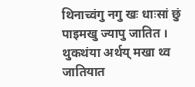थिनाच्वंगु नगु खः धाःसां छुं पाइमखु ज्यापु जातित । थुकथंया अर्थय् मखा थ्व जातियात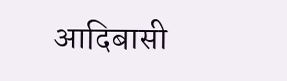आदिबासी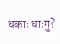धकाः धाःगु?